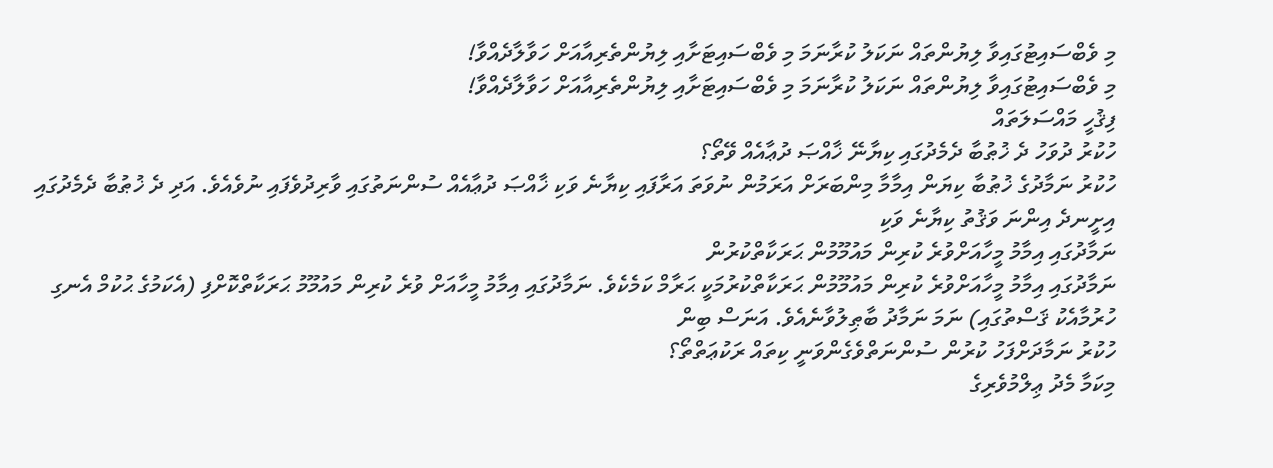މި ވެބްސައިޓުގައިވާ ލިޔުންތައް ނަކަލު ކުރާނަމަ މި ވެބްސައިޓަށާއި ލިޔުންތެރިއާއަށް ހަވާލާދެއްވާ!
މި ވެބްސައިޓުގައިވާ ލިޔުންތައް ނަކަލު ކުރާނަމަ މި ވެބްސައިޓަށާއި ލިޔުންތެރިއާއަށް ހަވާލާދެއްވާ!
ފިޤުހީ މައްސަލަތައް
ހުކުރު ދުވަހު ދެ ޚުޠުބާ ދެމެދުގައި ކިޔާނޭ ޚާއްޞަ ދުޢާއެއް ވޭތޯ؟
ހުކުރު ނަމާދުގެ ޚުޠުބާ ކިޔަން އިމާމާ މިންބަރަށް އަރަމުން ނުވަތަ އަރާފައި ކިޔާނެ ވަކި ޚާއްޞަ ދުޢާއެއް ސުންނަތުގައި ވާރިދުވެފައި ނުވެއެވެ. އަދި ދެ ޚުޠުބާ ދެމެދުގައި އިށީނދެ އިންނަ ވަޤުތު ކިޔާނެ ވަކި
ނަމާދުގައި އިމާމު މީހާއަށްވުރެ ކުރިން މައުމޫމުން ޙަރަކާތްކުރުން
ނަމާދުގައި އިމާމު މީހާއަށްވުރެ ކުރިން މައުމޫމުން ޙަރަކާތްކުރުމަކީ ޙަރާމް ކަމެކެވެ. ނަމާދުގައި އިމާމު މީހާއަށް ވުރެ ކުރިން މައުމޫމު ޙަރަކާތްކޮށްފި (އެކަމުގެ ޙުކުމް އެނގި ހުރުމާއެކު ޤަސްތުގައި) ނަމަ ނަމާދު ބާޠިލުވާނެއެވެ. އަނަސް ބިން
ހުކުރު ނަމާދަށްފަހު ކުރުން ސުންނަތްވެގެންވަނީ ކިތައް ރަކުޢަތްތޯ؟
މިކަމާ މެދު ޢިލްމުވެރިގެ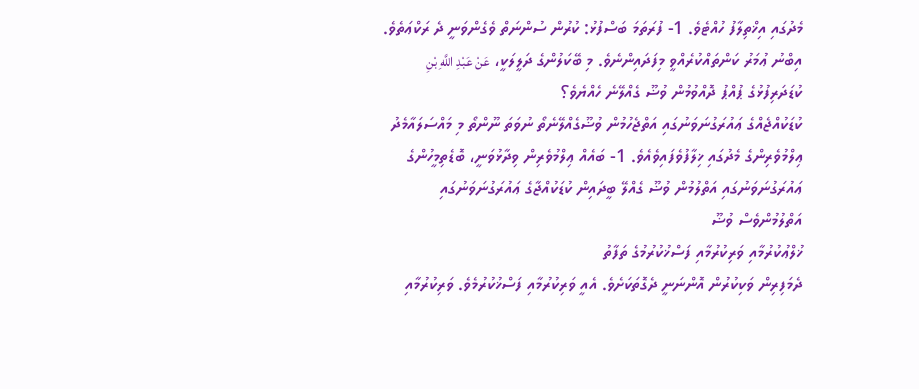މެދުގައި އިޚްތިލާފު ހުއްޓެވެ. 1- ފުރަތަމަ ބަސްފުޅު: ކުރުން ސުންނަތް ވެގެންވަނީ ދެ ރަކްޢަތެވެ. އިބްނު ޢުމަރު ކަންތައްކުރެއްވީ މިފަދައިންނެވެ. މި ބޭކަލުންގެ ދަލީލަކީ، عَنْ عَبْدِ اللَّهِ بْنِ
ކުޑަދަރިފުޅުގެ ޕުއްޕު ދޮއްވުމުން ވުޟޫ ގެއްލޭނެ ހެއްޔެވެ؟
ކުޑަކުއްޖެއްގެ ޢައުރަގުނަވަނުގައި އަތްޖެހުމުން ވުޟޫގެއްލޭނެތޯ ނުވަތަ ނޫންތޯ މި މައްސަލައާމެދު ޢިލްމުވެރިންގެ މެދުގައި ޚިލާފުވެފައިވެއެވެ. 1- ބައެއް ޢިލްމުވެރިން ވިދާޅުވަނީ، ބޮޑެތިމީހުންގެ ޢައުރަގުނަވަނުގައި އަތްލުމުން ވުޟޫ ގެއްލޭ ބީދައިން ކުޑަކުއްޖާގެ ޢައުރަގުނަވަނުގައި އަތްލުމުންވެސް ވުޟޫ
ޚުލްޢުކުރުމާއި ވަރިކުރުމާއި ފަސްޚުކުރުމުގެ ތަފާތު
ދެމަފިރިން ވަކިކުރުން އޮންނަނީ ދެގޮތަކަށެވެ. އެއީ ވަރިކުރުމާއި ފަސްޚުކުރުމެވެ. ވަރިކުރުމާއި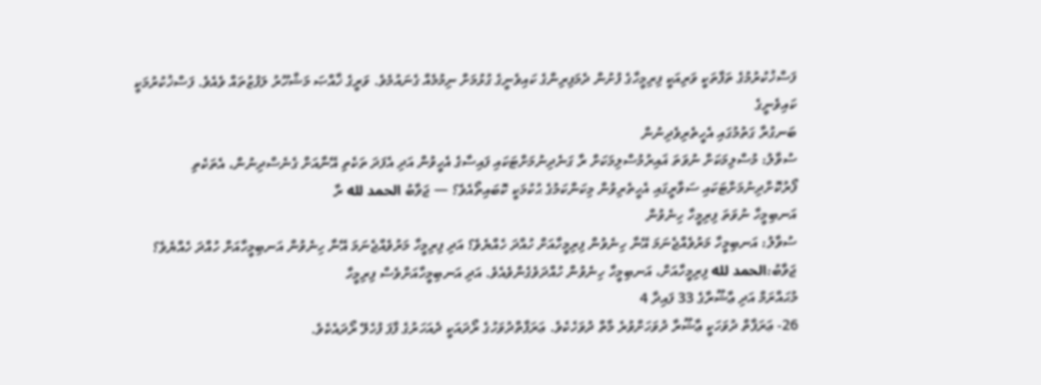ފަސްޚުކުރުމުގެ ތަފާތަކީ ވަރިއަކީ ފިރިމީހާގެ ފުށުން ދެމަފިރިންގެ ކައިވެނީގެ ގުޅުމަށް ނިމުމެއް ގެނައުމެވެ. ވަރީގެ ޚާއްޞަ މަޝްހޫރު ލަފުޒުތައް ވެއެވެ. ފަސްޚުކުރުމަކީ ކައިވެނީގެ
ބަނގުރާ ގަތުމުގައި އެހީތެރިވެދިނުން
ސުވާލު: މުސްލިމަކަށް ނުވަތަ ޣައިރުމުސްލިމަކަށް ރާ ގަނެދިނުމަށްޓަކައި ފައިސާގެ އެހީވުން އަދި އެފަދަ ތަކެތި އޭނާއަށް ގެނެސްދިނުން، އެތަކެތި ފޯރުކޮށްދިނުމަށްޓަކައި ސަވާރީގައި އެހީތެރިވުން މިކަންކަމުގެ ޙުކުމަކީ ކޮބައިތޯއެވެ؟ — ޖަވާބު الحمد لله ރާ
އަނބިމީހާ ނުވަތަ ފިރިމީހާ ހިނެވުން
ސުވާލު: އަނބިމީހާ މަރުވެއްޖެނަމަ އޭނާ ހިނެވުން ފިރިމީހާއަށް ހުއްދަ ހެއްޔެވެ؟ އަދި ފިރިމީހާ މަރުވެއްޖެނަމަ އޭނާ ހިނެވުން އަނބިމީހާއަށް ހުއްދަ ހެއްޔެވެ؟ ޖަވާބު:الحمد لله ފިރިމީހާއަށް، އަނބިމީހާ ހިނެވުން ހުއްދަވެގެންވެއެވެ. އަދި އަނބިމީހާއަށްވެސް ފިރިމީހާ
މުޙައްރަމް އަދި ޢާޝޫރާގެ 33 ފައިދާ 4
26- ޢަރަފާތް ދުވަހަކީ ޢާޝޫރާ ދުވަހަށްވުރެ މާތް ދުވަހެކެވެ. ޢަރަފާތްދުވަހުގެ ރޯދައަކީ ދެއަހަރުގެ ފާފަ ފުހެލޭ ރޯދައެކެވެ.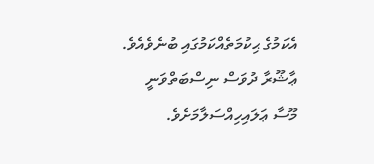އެކަމުގެ ޙިކުމަތެއްކަމުގައި ބުނެވެއެވެ. ޢާޝޫރާ ދުވަސް ނިސްބަތްވަނީ މޫސާ ޢަލައިހިއްސަލާމަށެވެ.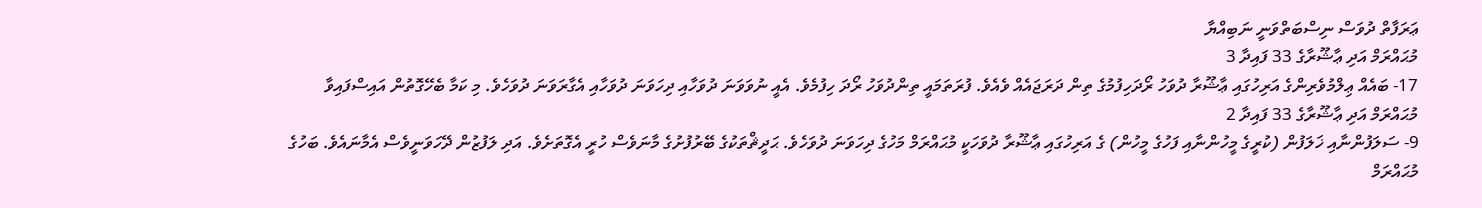ޢަރަފާތް ދުވަސް ނިސްބަތްވަނީ ނަބިއްޔާ
މުޙައްރަމް އަދި ޢާޝޫރާގެ 33 ފައިދާ 3
17- ބައެއް ޢިލްމުވެރިންގެ އަރިހުގައި ޢާޝޫރާ ދުވަހު ރޯދަހިފުމުގެ ތިން ދަރަޖައެއް ވެއެވެ. ފުރަތަމައީ ތިންދުވަހު ރޯދަ ހިފުމެވެ. އެއީ ނުވަވަނަ ދުވަހާއި ދިހަވަނަ ދުވަހާއި އެގާރަވަނަ ދުވަހެވެ. މި ކަމާ ބެހޭގޮތުން އައިސްފައިވާ
މުޙައްރަމް އަދި ޢާޝޫރާގެ 33 ފައިދާ 2
9- ސަލަފުންނާއި ޚަލަފުން (ކުރީގެ މީހުންނާއި ފަހުގެ މީހުން) ގެ އަރިހުގައި ޢާޝޫރާ ދުވަހަކީ މުޙައްރަމް މަހުގެ ދިހަވަނަ ދުވަހެވެ. ޙަދީޘްތަކުގެ ބޭރުފުށުގެ މާނަވެސް ހުރީ އެގޮތަށެވެ. އަދި ލަފުޒުން ދޭހަވަނީވެސް އެމާނައެވެ. ބަހުގެ
މުޙައްރަމް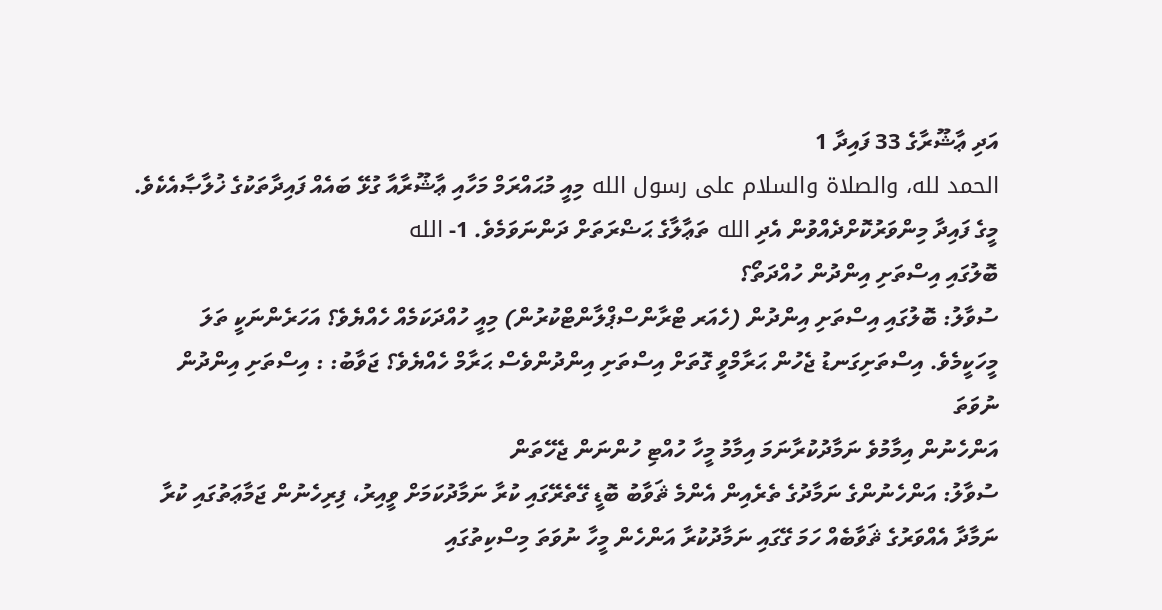އަދި ޢާޝޫރާގެ 33 ފައިދާ 1
الحمد لله، والصلاة والسلام على رسول الله މިއީ މުޙައްރަމް މަހާއި ޢާޝޫރާއާ ގުޅޭ ބައެއް ފައިދާތަކުގެ ޚުލާޞާއެކެވެ. މީގެ ފައިދާ މިންވަރުކޮށްދެއްވުން އެދި الله ތަޢާލާގެ ޙަޟްރަތަށް ދަންނަވަމެވެ. 1- الله
ބޮލުގައި އިސްތަށި އިންދުން ހުއްދަތޯ؟
ސުވާލު: ބޮލުގައި އިސްތަށި އިންދުން (ހެއަރ ޓްރާންސްޕްލާންޓްކުރުން) މިއީ ހުއްދަކަމެއް ހެއްޔެވެ؟ އަހަރެންނަކީ ތަލަ މީހަކީމެވެ. އިސްތަށިގަނޑު ޖެހުން ޙަރާމްވީ ގޮތަށް އިސްތަށި އިންދުންވެސް ޙަރާމް ހެއްޔެވެ؟ ޖަވާބު: : އިސްތަށި އިންދުން ނުވަތަ
އަންހެނުން އިމާމުވެ ނަމާދުކުރާނަމަ އިމާމު މީހާ ހުއްޓި ހުންނަން ޖެހޭތަން
ސުވާލު: އަންހެނުންގެ ނަމާދުގެ ތެރެއިން އެންމެ ޘަވާބު ބޮޑީ ގޭތެރޭގައި ކުރާ ނަމާދުކަމަށް ވީއިރު، ފިރިހެނުން ޖަމާޢަތުގައި ކުރާ ނަމާދާ އެއްވަރުގެ ޘަވާބެއް ހަމަ ގޭގައި ނަމާދުކުރާ އަންހެން މީހާ ނުވަތަ މިސްކިތުގައި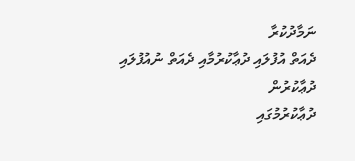ނަމާދުކުރާ
ދެއަތް އުފުލައި ދުޢާކުރުމާއި ދެއަތް ނުއުފުލައި ދުޢާކުރުން
ދުޢާކުރުމުގައި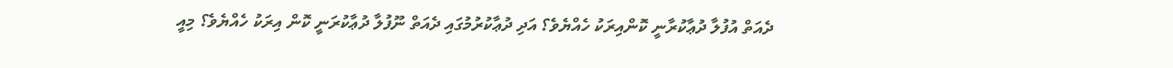ދެއަތް އުފުލާ ދުޢާކުރާނީ ކޮންއިރަކު ހެއްޔެވެ؟ އަދި ދުޢާކުރުމުގައި ދެއަތް ނޫފުލާ ދުޢާކުރަނީ ކޮން އިރަކު ހެއްޔެވެ؟ މިއީ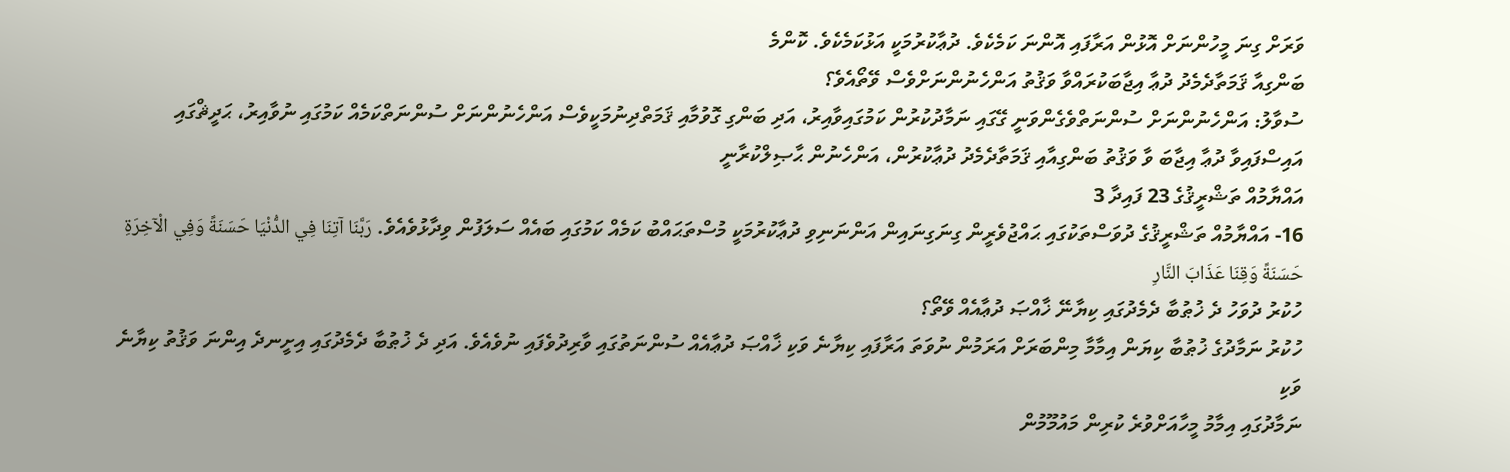ވަރަށް ގިނަ މީހުންނަށް އޮޅުން އަރާފައި އޮންނަ ކަމެކެވެ. ދުޢާކުރުމަކީ އަޅުކަމެކެވެ. ކޮންމެ
ބަންގިއާ ޤަމަތާދެމެދު ދުޢާ އިޖާބަކުރައްވާ ވަޤުތު އަންހެނުންނަށްވެސް ވޭތޯއެވެ؟
ސުވާލު: އަންހެނުންނަށް ސުންނަތްވެގެންވަނީ ގޭގައި ނަމާދުކުރުން ކަމުގައިވާއިރު، އަދި ބަންގި ގޮވުމާއި ޤަމަތްދިނުމަކީވެސް އަންހެނުންނަށް ސުންނަތްކަމެއް ކަމުގައި ނުވާއިރު، ޙަދީޘްގައި އައިސްފައިވާ ދުޢާ އިޖާބަ ވާ ވަޤުތު ބަންގިއާއި ޤަމަތާދެމެދު ދުޢާކުރުން، އަންހެނުން ޙާޞިލްކުރާނީ
އައްޔާމުއް ތަޝްރީޤުގެ 23 ފައިދާ 3
16- އައްޔާމުއް ތަޝްރީޤުގެ ދުވަސްތަކުގައި ޙައްޖުވެރީން ގިނަގިނައިން އަންނަނިވި ދުޢާކުރުމަކީ މުސްތަޙައްބު ކަމެއް ކަމުގައި ބައެއް ސަލަފުން ވިދާޅުވެއެވެ. رَبَّنَا آتِنَا فِي الدُّنْيَا حَسَنَةً وَفِي الْآخِرَةِ حَسَنَةً وَقِنَا عَذَابَ النَّارِ
ހުކުރު ދުވަހު ދެ ޚުޠުބާ ދެމެދުގައި ކިޔާނޭ ޚާއްޞަ ދުޢާއެއް ވޭތޯ؟
ހުކުރު ނަމާދުގެ ޚުޠުބާ ކިޔަން އިމާމާ މިންބަރަށް އަރަމުން ނުވަތަ އަރާފައި ކިޔާނެ ވަކި ޚާއްޞަ ދުޢާއެއް ސުންނަތުގައި ވާރިދުވެފައި ނުވެއެވެ. އަދި ދެ ޚުޠުބާ ދެމެދުގައި އިށީނދެ އިންނަ ވަޤުތު ކިޔާނެ ވަކި
ނަމާދުގައި އިމާމު މީހާއަށްވުރެ ކުރިން މައުމޫމުން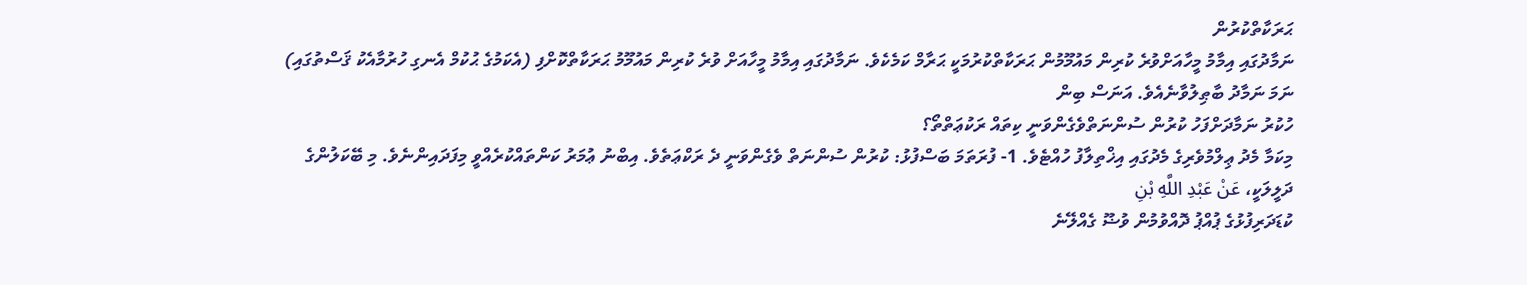ޙަރަކާތްކުރުން
ނަމާދުގައި އިމާމު މީހާއަށްވުރެ ކުރިން މައުމޫމުން ޙަރަކާތްކުރުމަކީ ޙަރާމް ކަމެކެވެ. ނަމާދުގައި އިމާމު މީހާއަށް ވުރެ ކުރިން މައުމޫމު ޙަރަކާތްކޮށްފި (އެކަމުގެ ޙުކުމް އެނގި ހުރުމާއެކު ޤަސްތުގައި) ނަމަ ނަމާދު ބާޠިލުވާނެއެވެ. އަނަސް ބިން
ހުކުރު ނަމާދަށްފަހު ކުރުން ސުންނަތްވެގެންވަނީ ކިތައް ރަކުޢަތްތޯ؟
މިކަމާ މެދު ޢިލްމުވެރިގެ މެދުގައި އިޚްތިލާފު ހުއްޓެވެ. 1- ފުރަތަމަ ބަސްފުޅު: ކުރުން ސުންނަތް ވެގެންވަނީ ދެ ރަކްޢަތެވެ. އިބްނު ޢުމަރު ކަންތައްކުރެއްވީ މިފަދައިންނެވެ. މި ބޭކަލުންގެ ދަލީލަކީ، عَنْ عَبْدِ اللَّهِ بْنِ
ކުޑަދަރިފުޅުގެ ޕުއްޕު ދޮއްވުމުން ވުޟޫ ގެއްލޭނެ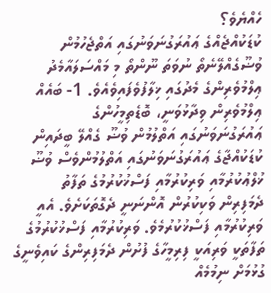ހެއްޔެވެ؟
ކުޑަކުއްޖެއްގެ ޢައުރަގުނަވަނުގައި އަތްޖެހުމުން ވުޟޫގެއްލޭނެތޯ ނުވަތަ ނޫންތޯ މި މައްސަލައާމެދު ޢިލްމުވެރިންގެ މެދުގައި ޚިލާފުވެފައިވެއެވެ. 1- ބައެއް ޢިލްމުވެރިން ވިދާޅުވަނީ، ބޮޑެތިމީހުންގެ ޢައުރަގުނަވަނުގައި އަތްލުމުން ވުޟޫ ގެއްލޭ ބީދައިން ކުޑަކުއްޖާގެ ޢައުރަގުނަވަނުގައި އަތްލުމުންވެސް ވުޟޫ
ޚުލްޢުކުރުމާއި ވަރިކުރުމާއި ފަސްޚުކުރުމުގެ ތަފާތު
ދެމަފިރިން ވަކިކުރުން އޮންނަނީ ދެގޮތަކަށެވެ. އެއީ ވަރިކުރުމާއި ފަސްޚުކުރުމެވެ. ވަރިކުރުމާއި ފަސްޚުކުރުމުގެ ތަފާތަކީ ވަރިއަކީ ފިރިމީހާގެ ފުށުން ދެމަފިރިންގެ ކައިވެނީގެ ގުޅުމަށް ނިމުމެއް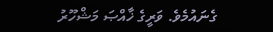ގެނައުމެވެ. ވަރީގެ ޚާއްޞަ މަޝްހޫރު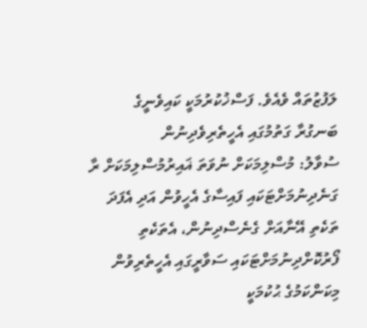ލަފުޒުތައް ވެއެވެ. ފަސްޚުކުރުމަކީ ކައިވެނީގެ
ބަނގުރާ ގަތުމުގައި އެހީތެރިވެދިނުން
ސުވާލު: މުސްލިމަކަށް ނުވަތަ ޣައިރުމުސްލިމަކަށް ރާ ގަނެދިނުމަށްޓަކައި ފައިސާގެ އެހީވުން އަދި އެފަދަ ތަކެތި އޭނާއަށް ގެނެސްދިނުން، އެތަކެތި ފޯރުކޮށްދިނުމަށްޓަކައި ސަވާރީގައި އެހީތެރިވުން މިކަންކަމުގެ ޙުކުމަކީ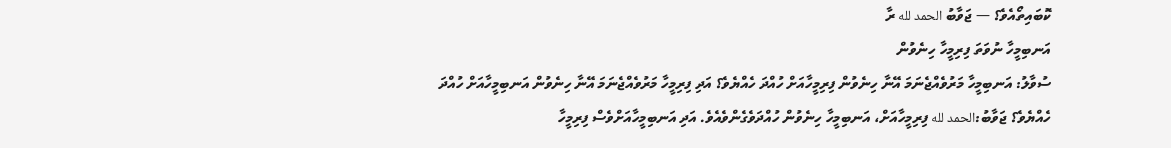ކޮބައިތޯއެވެ؟ — ޖަވާބު الحمد لله ރާ
އަނބިމީހާ ނުވަތަ ފިރިމީހާ ހިނެވުން
ސުވާލު: އަނބިމީހާ މަރުވެއްޖެނަމަ އޭނާ ހިނެވުން ފިރިމީހާއަށް ހުއްދަ ހެއްޔެވެ؟ އަދި ފިރިމީހާ މަރުވެއްޖެނަމަ އޭނާ ހިނެވުން އަނބިމީހާއަށް ހުއްދަ ހެއްޔެވެ؟ ޖަވާބު:الحمد لله ފިރިމީހާއަށް، އަނބިމީހާ ހިނެވުން ހުއްދަވެގެންވެއެވެ. އަދި އަނބިމީހާއަށްވެސް ފިރިމީހާ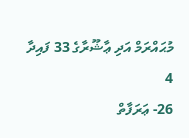މުޙައްރަމް އަދި ޢާޝޫރާގެ 33 ފައިދާ 4
26- ޢަރަފާތް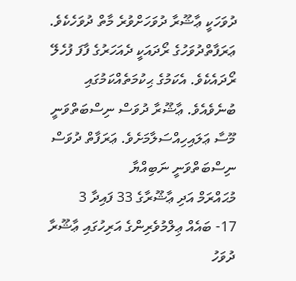ދުވަހަކީ ޢާޝޫރާ ދުވަހަށްވުރެ މާތް ދުވަހެކެވެ. ޢަރަފާތްދުވަހުގެ ރޯދައަކީ ދެއަހަރުގެ ފާފަ ފުހެލޭ ރޯދައެކެވެ. އެކަމުގެ ޙިކުމަތެއްކަމުގައި ބުނެވެއެވެ. ޢާޝޫރާ ދުވަސް ނިސްބަތްވަނީ މޫސާ ޢަލައިހިއްސަލާމަށެވެ. ޢަރަފާތް ދުވަސް ނިސްބަތްވަނީ ނަބިއްޔާ
މުޙައްރަމް އަދި ޢާޝޫރާގެ 33 ފައިދާ 3
17- ބައެއް ޢިލްމުވެރިންގެ އަރިހުގައި ޢާޝޫރާ ދުވަހު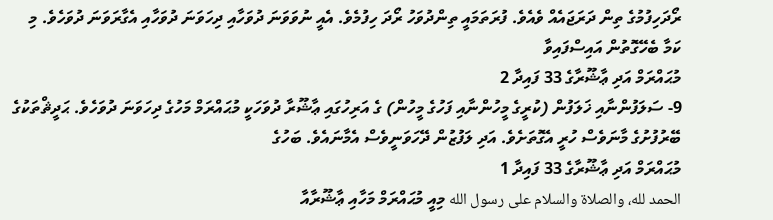ރޯދަހިފުމުގެ ތިން ދަރަޖައެއް ވެއެވެ. ފުރަތަމައީ ތިންދުވަހު ރޯދަ ހިފުމެވެ. އެއީ ނުވަވަނަ ދުވަހާއި ދިހަވަނަ ދުވަހާއި އެގާރަވަނަ ދުވަހެވެ. މި ކަމާ ބެހޭގޮތުން އައިސްފައިވާ
މުޙައްރަމް އަދި ޢާޝޫރާގެ 33 ފައިދާ 2
9- ސަލަފުންނާއި ޚަލަފުން (ކުރީގެ މީހުންނާއި ފަހުގެ މީހުން) ގެ އަރިހުގައި ޢާޝޫރާ ދުވަހަކީ މުޙައްރަމް މަހުގެ ދިހަވަނަ ދުވަހެވެ. ޙަދީޘްތަކުގެ ބޭރުފުށުގެ މާނަވެސް ހުރީ އެގޮތަށެވެ. އަދި ލަފުޒުން ދޭހަވަނީވެސް އެމާނައެވެ. ބަހުގެ
މުޙައްރަމް އަދި ޢާޝޫރާގެ 33 ފައިދާ 1
الحمد لله، والصلاة والسلام على رسول الله މިއީ މުޙައްރަމް މަހާއި ޢާޝޫރާއާ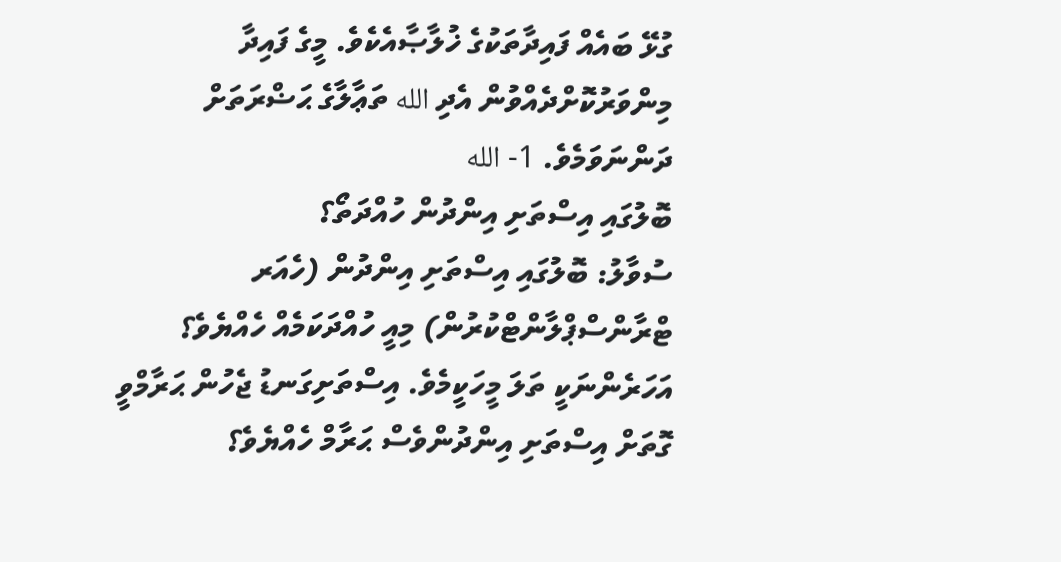ގުޅޭ ބައެއް ފައިދާތަކުގެ ޚުލާޞާއެކެވެ. މީގެ ފައިދާ މިންވަރުކޮށްދެއްވުން އެދި الله ތަޢާލާގެ ޙަޟްރަތަށް ދަންނަވަމެވެ. 1- الله
ބޮލުގައި އިސްތަށި އިންދުން ހުއްދަތޯ؟
ސުވާލު: ބޮލުގައި އިސްތަށި އިންދުން (ހެއަރ ޓްރާންސްޕްލާންޓްކުރުން) މިއީ ހުއްދަކަމެއް ހެއްޔެވެ؟ އަހަރެންނަކީ ތަލަ މީހަކީމެވެ. އިސްތަށިގަނޑު ޖެހުން ޙަރާމްވީ ގޮތަށް އިސްތަށި އިންދުންވެސް ޙަރާމް ހެއްޔެވެ؟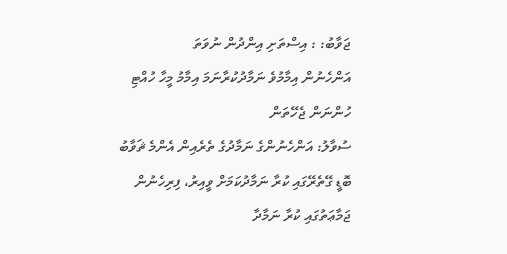ޖަވާބު: : އިސްތަށި އިންދުން ނުވަތަ
އަންހެނުން އިމާމުވެ ނަމާދުކުރާނަމަ އިމާމު މީހާ ހުއްޓި ހުންނަން ޖެހޭތަން
ސުވާލު: އަންހެނުންގެ ނަމާދުގެ ތެރެއިން އެންމެ ޘަވާބު ބޮޑީ ގޭތެރޭގައި ކުރާ ނަމާދުކަމަށް ވީއިރު، ފިރިހެނުން ޖަމާޢަތުގައި ކުރާ ނަމާދާ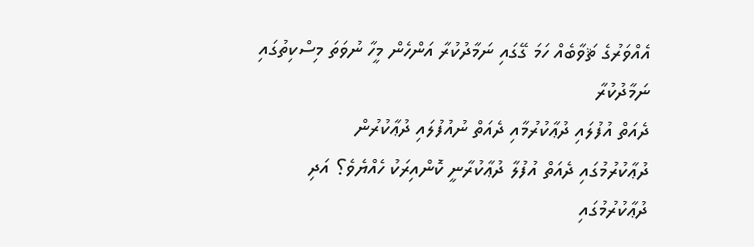އެއްވަރުގެ ޘަވާބެއް ހަމަ ގޭގައި ނަމާދުކުރާ އަންހެން މީހާ ނުވަތަ މިސްކިތުގައި ނަމާދުކުރާ
ދެއަތް އުފުލައި ދުޢާކުރުމާއި ދެއަތް ނުއުފުލައި ދުޢާކުރުން
ދުޢާކުރުމުގައި ދެއަތް އުފުލާ ދުޢާކުރާނީ ކޮންއިރަކު ހެއްޔެވެ؟ އަދި ދުޢާކުރުމުގައި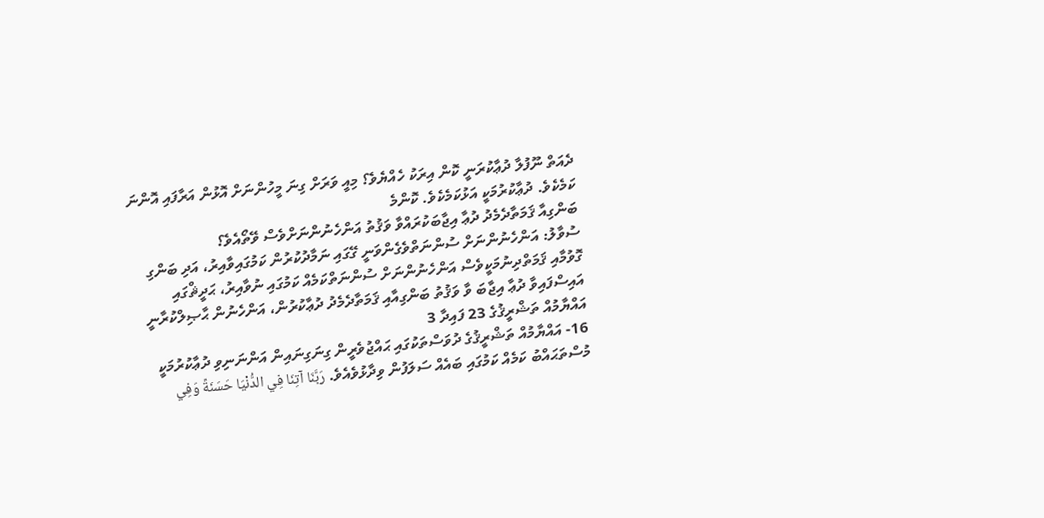ދެއަތް ނޫފުލާ ދުޢާކުރަނީ ކޮން އިރަކު ހެއްޔެވެ؟ މިއީ ވަރަށް ގިނަ މީހުންނަށް އޮޅުން އަރާފައި އޮންނަ ކަމެކެވެ. ދުޢާކުރުމަކީ އަޅުކަމެކެވެ. ކޮންމެ
ބަންގިއާ ޤަމަތާދެމެދު ދުޢާ އިޖާބަކުރައްވާ ވަޤުތު އަންހެނުންނަށްވެސް ވޭތޯއެވެ؟
ސުވާލު: އަންހެނުންނަށް ސުންނަތްވެގެންވަނީ ގޭގައި ނަމާދުކުރުން ކަމުގައިވާއިރު، އަދި ބަންގި ގޮވުމާއި ޤަމަތްދިނުމަކީވެސް އަންހެނުންނަށް ސުންނަތްކަމެއް ކަމުގައި ނުވާއިރު، ޙަދީޘްގައި އައިސްފައިވާ ދުޢާ އިޖާބަ ވާ ވަޤުތު ބަންގިއާއި ޤަމަތާދެމެދު ދުޢާކުރުން، އަންހެނުން ޙާޞިލްކުރާނީ
އައްޔާމުއް ތަޝްރީޤުގެ 23 ފައިދާ 3
16- އައްޔާމުއް ތަޝްރީޤުގެ ދުވަސްތަކުގައި ޙައްޖުވެރީން ގިނަގިނައިން އަންނަނިވި ދުޢާކުރުމަކީ މުސްތަޙައްބު ކަމެއް ކަމުގައި ބައެއް ސަލަފުން ވިދާޅުވެއެވެ. رَبَّنَا آتِنَا فِي الدُّنْيَا حَسَنَةً وَفِي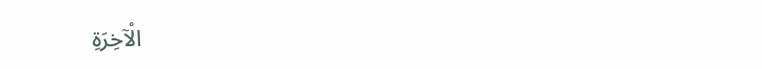الْآخِرَةِ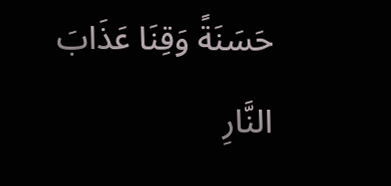حَسَنَةً وَقِنَا عَذَابَ النَّارِ